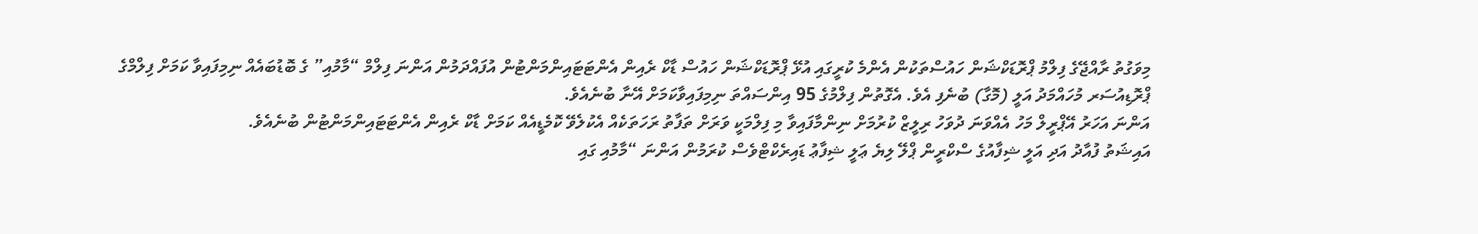މިވަގުތު ރާއްޖޭގެ ފިލްމު ޕްރޮޑަކްޝަން ހައުސްތަކުން އެންމެ ކުރީގައި އުޅޭ ޕްރޮޑަކްޝަން ހައުސް ޑާކް ރެއިން އެންޓަޓައިންމަންޓުން އުފައްދަމުން އަންނަ ފިލްމް “މާމުއި” ގެ ބޮޑުބައެއް ނިމިފައިވާ ކަމަށް ފިލްމްގެ ޕްރޮޑިއުސަރ މުހައްމަދު އަލީ (މޮގާ) ބުނެފި އެވެ. އެގޮތުން ފިލްމުގެ 95 އިންސައްތަ ނިމިފައިވާކަމަށް އޭނާ ބުނެއެވެ.
އަންނަ އަހަރު އޭޕްރީލް މަހު އެއްވަނަ ދުވަހު ރިލީޒް ކުރުމަށް ނިންމާފައިވާ މި ފިލްމަކީ ވަރަށް ތަފާތު ރަހަތަކެއް އެކުލެވޭ ކޮމެޑީއެއް ކަމަށް ޑާކް ރެއިން އެންޓަޓައިންމަންޓުން ބުނެއެވެ.
އައިޝަތު ފުއާދު އަދި އަލީ ޝިފާއުގެ ސްކްރީން ޕްލޭ ލިޔެ ޢަލީ ޝިފާޢު ޑައިރެކްޓްވެސް ކުރަމުން އަންނަ “މާމުއި ގައި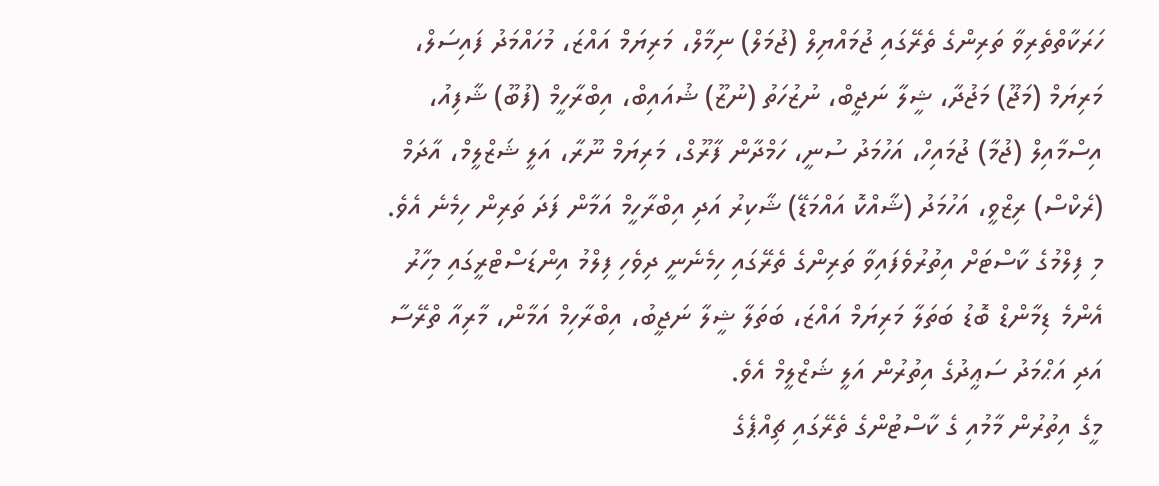ހަރަކާތްތެރިވާ ތަރިންގެ ތެރޭގައި ޖުމައްޔިލް (ޖުމަލް) ނިމާލް، މަރިޔަމް އައްޒަ، މުހައްމަދު ފައިސަލް، މަރިޔަމް (މަޖޫ) މަޖުދާ، ޝީލާ ނަޖީބް، ނުޒުހަތު (ނުޒޫ) ޝުއައިބް، އިބްރާހީމް (ފުބޫ) ޝާފިއު، އިސްމާއިލް (ޖުމާ) ޖުމައިހް، އަހުމަދު ސުނީ، ހަމްދާން ފާރޫގް، މަރިޔަމް ނޫރާ، އަލީ ޝަޒްލީމް، އާދަމް (ރެކްސް) ރިޒްވީ، އަހުމަދު (ޝާއްކޮ އައްމަޑޭ) ޝާކިރު އަދި އިބްރާހީމް އަމާން ފަދަ ތަރިން ހިމެނެ އެވެ.
މި ފިލްމުގެ ކާސްޓަށް އިތުރުވެފައިވާ ތަރިންގެ ތެރޭގައި ހިމެނެނީ ދިވެހި ފިލްމު އިންޑަސްޓްރީގައި މިހާރު އެންމެ ޑިމާންޑް ބޮޑު ބަތަލާ މަރިޔަމް އައްޒަ، ބަތަލާ ޝީލާ ނަޖީބު، އިބްރާހިމް އަމާން، މާރިއާ ތްރޭސާ އަދި އަޙްމަދު ސަޢީދުގެ އިތުރުން އަލީ ޝަޒްލީމް އެވެ.
މީގެ އިތުރުން މާމުއި ގެ ކާސްޓުންގެ ތެރޭގައި ޗިއްޕެގެ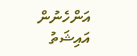އަންހެނުން އައިޝަތު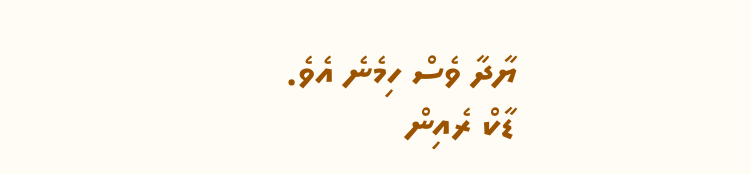ޔާދާ ވެސް ހިމެނެ އެވެ.
ޑާކް ރެއިން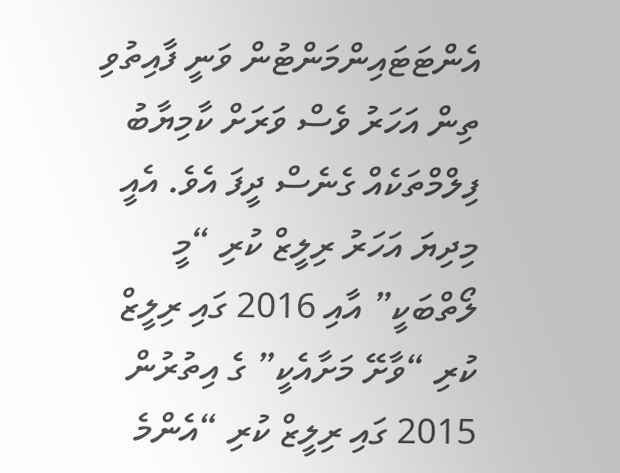އެންޓަޓައިންމަންޓުން ވަނީ ފާއިތުވި ތިން އަހަރު ވެސް ވަރަށް ކާމިޔާބު ފިލްމްތަކެއް ގެނެސް ދީފަ އެވެ. އެއީ މިދިޔަ އަހަރު ރިލީޒް ކުރި “މީ ލޯތްބަކީ” އާއި 2016 ގައި ރިލީޒް ކުރި “ވާށޭ މަށާއެކީ” ގެ އިތުރުން 2015 ގައި ރިލީޒް ކުރި “އެންމެ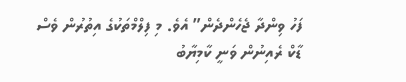ފަހު ވިންދާ ޖެހެންދެން” އެވެ. މި ފިލްމްތަކުގެ އިތުރުން ވެސް ޑާކް ރެއިނުން ވަނީ ކާމިޔާބު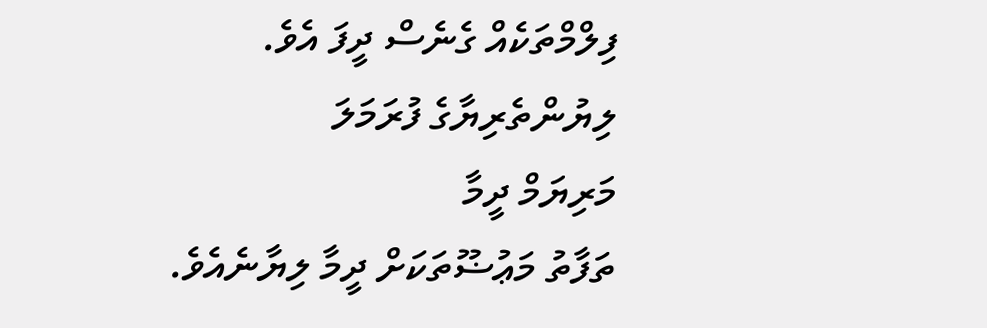ފިލްމްތަކެއް ގެނެސް ދީފަ އެވެ.
ލިޔުންތެރިޔާގެ ފުރަމަލަ
މަރިޔަމް ދީމާ
ތަފާތު މަޢުޟޫތަކަށް ދީމާ ލިޔާނެއެވެ.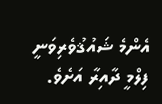އެންމެ ޝައުޤުވެރިވަނީ ފިލްމީ ދާއިރާ އަށެވެ.